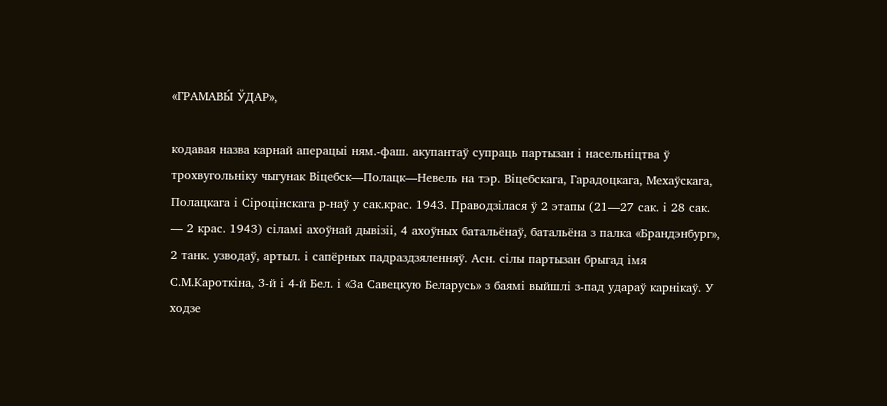«ГРАМАВЫ́ ЎДАР»,

кодавая назва карнай аперацыі ням.-фаш. акупантаў супраць партызан і насельніцтва ў трохвугольніку чыгунак Віцебск—Полацк—Невель на тэр. Віцебскага, Гарадоцкага, Мехаўскага, Полацкага і Сіроцінскага р-наў у сак.крас. 1943. Праводзілася ў 2 этапы (21—27 сак. і 28 сак. — 2 крас. 1943) сіламі ахоўнай дывізіі, 4 ахоўных батальёнаў, батальёна з палка «Брандэнбург», 2 танк. узводаў, артыл. і сапёрных падраздзяленняў. Асн. сілы партызан брыгад імя С.М.Кароткіна, 3-й і 4-й Бел. і «За Савецкую Беларусь» з баямі выйшлі з-пад удараў карнікаў. У ходзе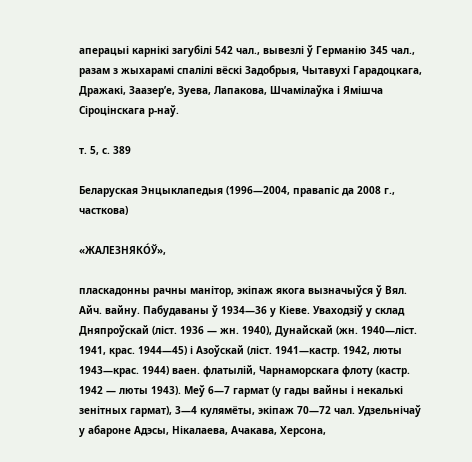аперацыі карнікі загубілі 542 чал., вывезлі ў Германію 345 чал., разам з жыхарамі спалілі вёскі Задобрыя, Чытавухі Гарадоцкага, Дражакі, Заазер’е, Зуева, Лапакова, Шчамілаўка і Ямішча Сіроцінскага р-наў.

т. 5, с. 389

Беларуская Энцыклапедыя (1996—2004, правапіс да 2008 г., часткова)

«ЖАЛЕЗНЯКО́Ў»,

пласкадонны рачны манітор, экіпаж якога вызначыўся ў Вял. Айч. вайну. Пабудаваны ў 1934—36 у Кіеве. Уваходзіў у склад Дняпроўскай (ліст. 1936 — жн. 1940), Дунайскай (жн. 1940—ліст. 1941, крас. 1944—45) і Азоўскай (ліст. 1941—кастр. 1942, люты 1943—крас. 1944) ваен. флатылій, Чарнаморскага флоту (кастр. 1942 — люты 1943). Меў 6—7 гармат (у гады вайны і некалькі зенітных гармат), 3—4 кулямёты, экіпаж 70—72 чал. Удзельнічаў у абароне Адэсы, Нікалаева, Ачакава, Херсона,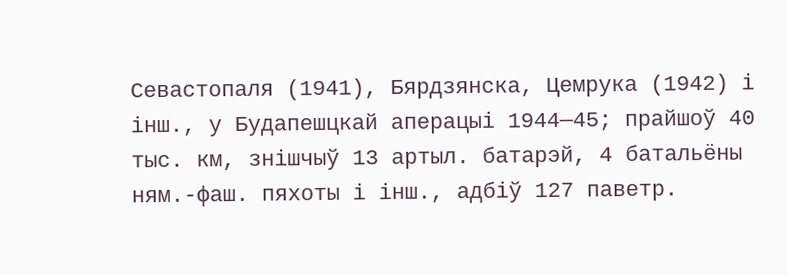Севастопаля (1941), Бярдзянска, Цемрука (1942) і інш., у Будапешцкай аперацыі 1944—45; прайшоў 40 тыс. км, знішчыў 13 артыл. батарэй, 4 батальёны ням.-фаш. пяхоты і інш., адбіў 127 паветр.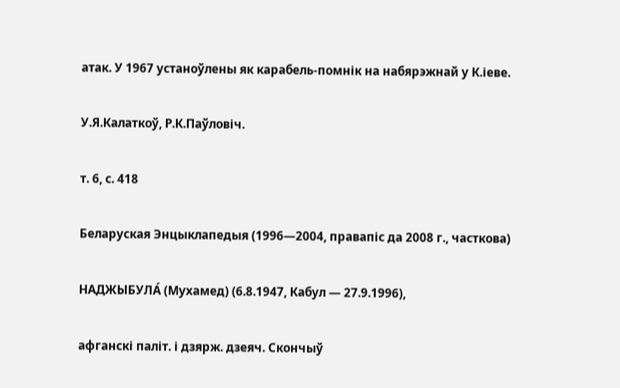атак. У 1967 устаноўлены як карабель-помнік на набярэжнай у К.іеве.

У.Я.Калаткоў, Р.К.Паўловіч.

т. 6, с. 418

Беларуская Энцыклапедыя (1996—2004, правапіс да 2008 г., часткова)

НАДЖЫБУЛА́ (Мухамед) (6.8.1947, Кабул — 27.9.1996),

афганскі паліт. і дзярж. дзеяч. Скончыў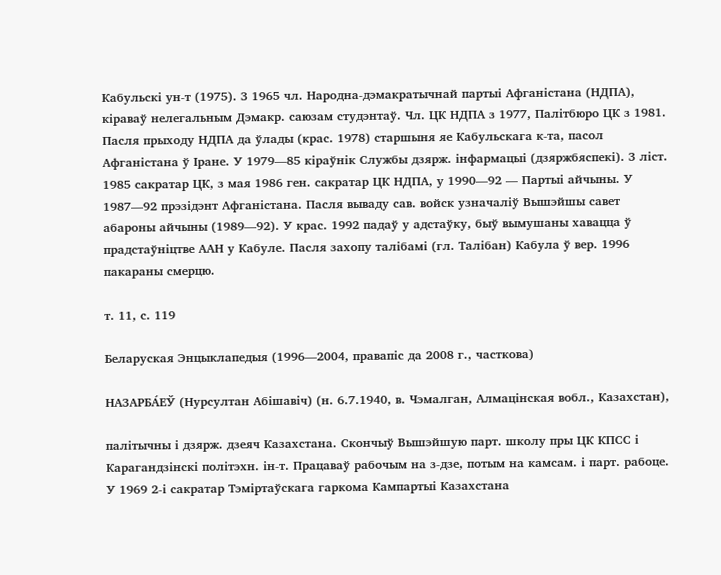Кабульскі ун-т (1975). З 1965 чл. Народна-дэмакратычнай партыі Афганістана (НДПА), кіраваў нелегальным Дэмакр. саюзам студэнтаў. Чл. ЦК НДПА з 1977, Палітбюро ЦК з 1981. Пасля прыходу НДПА да ўлады (крас. 1978) старшыня яе Кабульскага к-та, пасол Афганістана ў Іране. У 1979—85 кіраўнік Службы дзярж. інфармацыі (дзяржбяспекі). З ліст. 1985 сакратар ЦК, з мая 1986 ген. сакратар ЦК НДПА, у 1990—92 — Партыі айчыны. У 1987—92 прэзідэнт Афганістана. Пасля вываду сав. войск узначаліў Вышэйшы савет абароны айчыны (1989—92). У крас. 1992 падаў у адстаўку, быў вымушаны хавацца ў прадстаўніцтве ААН у Кабуле. Пасля захопу талібамі (гл. Талібан) Кабула ў вер. 1996 пакараны смерцю.

т. 11, с. 119

Беларуская Энцыклапедыя (1996—2004, правапіс да 2008 г., часткова)

НАЗАРБА́ЕЎ (Нурсултан Абішавіч) (н. 6.7.1940, в. Чэмалган, Алмацінская вобл., Казахстан),

палітычны і дзярж. дзеяч Казахстана. Скончыў Вышэйшую парт. школу пры ЦК КПСС і Карагандзінскі політэхн. ін-т. Працаваў рабочым на з-дзе, потым на камсам. і парт. рабоце. У 1969 2-і сакратар Тэміртаўскага гаркома Кампартыі Казахстана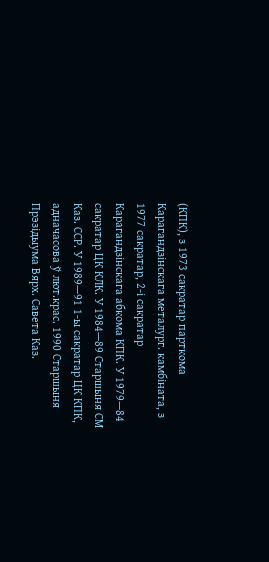(КПК), з 1973 сакратар парткома Карагандзінскага металург. камбіната, з 1977 сакратар, 2-і сакратар Карагандзінскага абкома КПК. У 1979—84 сакратар ЦК КЛК. У 1984—89 Старшыня СМ Каз. ССР. У 1989—91 1-ы сакратар ЦК КПК, адначасова ў лют.крас. 1990 Старшыня Прэзідыума Вярх. Савета Каз.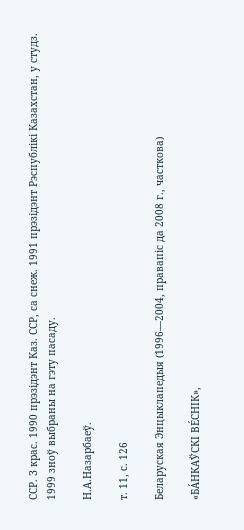ССР. З крас. 1990 прэзідэнт Каз. ССР, са снеж. 1991 прэзідэнт Рэспублікі Казахстан, у студз. 1999 зноў выбраны на гэту пасаду.

Н.А.Назарбаеў.

т. 11, с. 126

Беларуская Энцыклапедыя (1996—2004, правапіс да 2008 г., часткова)

«БА́НКАЎСКІ ВЕ́СНІК»,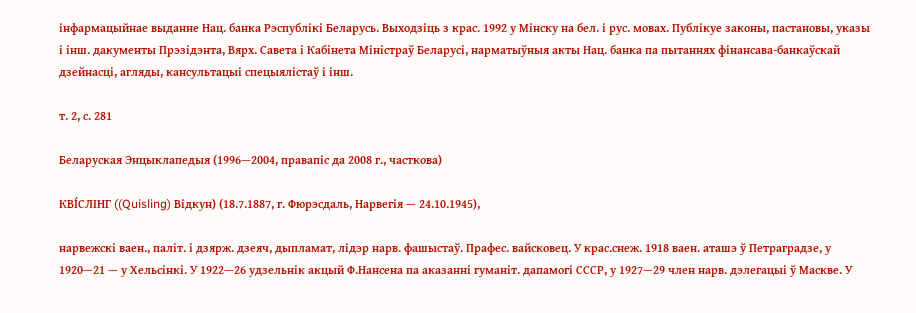інфармацыйнае выданне Нац. банка Рэспублікі Беларусь. Выходзіць з крас. 1992 у Мінску на бел. і рус. мовах. Публікуе законы, пастановы, указы і інш. дакументы Прэзідэнта, Вярх. Савета і Кабінета Міністраў Беларусі, нарматыўныя акты Нац. банка па пытаннях фінансава-банкаўскай дзейнасці, агляды, кансультацыі спецыялістаў і інш.

т. 2, с. 281

Беларуская Энцыклапедыя (1996—2004, правапіс да 2008 г., часткова)

КВІ́СЛІНГ ((Quisling) Відкун) (18.7.1887, г. Фюрэсдаль, Нарвегія — 24.10.1945),

нарвежскі ваен., паліт. і дзярж. дзеяч, дыпламат, лідэр нарв. фашыстаў. Прафес. вайсковец. У крас.снеж. 1918 ваен. аташэ ў Петраградзе, у 1920—21 — у Хельсінкі. У 1922—26 удзельнік акцый Ф.Нансена па аказанні гуманіт. дапамогі СССР, у 1927—29 член нарв. дэлегацыі ў Маскве. У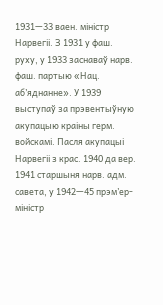1931—33 ваен. міністр Нарвегіі. З 1931 у фаш. руху, у 1933 заснаваў нарв. фаш. партыю «Нац. аб’яднанне». У 1939 выступаў за прэвентыўную акупацыю краіны герм. войскамі. Пасля акупацыі Нарвегіі з крас. 1940 да вер. 1941 старшыня нарв. адм. савета, у 1942—45 прэм’ер-міністр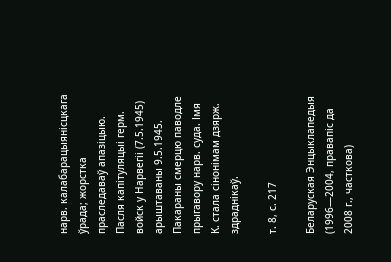нарв. калабарацыянісцкага ўрада; жорстка праследаваў апазіцыю. Пасля капітуляцыі герм. войск у Нарвегіі (7.5.1945) арыштаваны 9.5.1945. Пакараны смерцю паводле прыгавору нарв. суда. Імя К. стала сінонімам дзярж. здраднікаў.

т. 8, с. 217

Беларуская Энцыклапедыя (1996—2004, правапіс да 2008 г., часткова)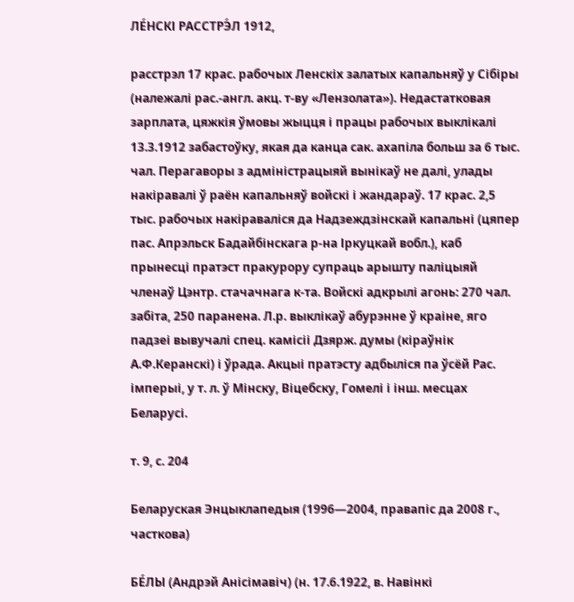ЛЕ́НСКІ РАССТРЭ́Л 1912,

расстрэл 17 крас. рабочых Ленскіх залатых капальняў у Сібіры (належалі рас.-англ. акц. т-ву «Лензолата»). Недастатковая зарплата, цяжкія ўмовы жыцця і працы рабочых выклікалі 13.3.1912 забастоўку, якая да канца сак. ахапіла больш за 6 тыс. чал. Перагаворы з адміністрацыяй вынікаў не далі, улады накіравалі ў раён капальняў войскі і жандараў. 17 крас. 2,5 тыс. рабочых накіраваліся да Надзеждзінскай капальні (цяпер пас. Апрэльск Бадайбінскага р-на Іркуцкай вобл.), каб прынесці пратэст пракурору супраць арышту паліцыяй членаў Цэнтр. стачачнага к-та. Войскі адкрылі агонь: 270 чал. забіта, 250 паранена. Л.р. выклікаў абурэнне ў краіне, яго падзеі вывучалі спец. камісіі Дзярж. думы (кіраўнік А.Ф.Керанскі) і ўрада. Акцыі пратэсту адбыліся па ўсёй Рас. імперыі, у т. л. ў Мінску, Віцебску, Гомелі і інш. месцах Беларусі.

т. 9, с. 204

Беларуская Энцыклапедыя (1996—2004, правапіс да 2008 г., часткова)

БЕ́ЛЫ (Андрэй Анісімавіч) (н. 17.6.1922, в. Навінкі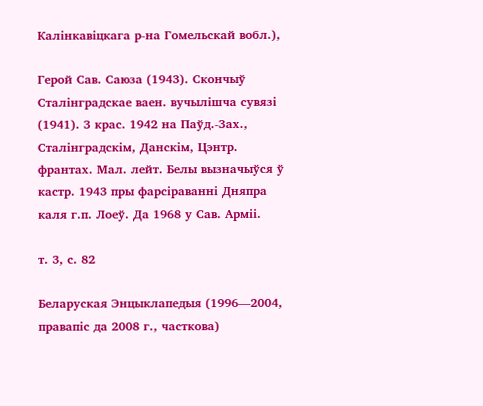Калінкавіцкага р-на Гомельскай вобл.),

Герой Сав. Саюза (1943). Скончыў Сталінградскае ваен. вучылішча сувязі (1941). З крас. 1942 на Паўд.-Зах., Сталінградскім, Данскім, Цэнтр. франтах. Мал. лейт. Белы вызначыўся ў кастр. 1943 пры фарсіраванні Дняпра каля г.п. Лоеў. Да 1968 у Сав. Арміі.

т. 3, с. 82

Беларуская Энцыклапедыя (1996—2004, правапіс да 2008 г., часткова)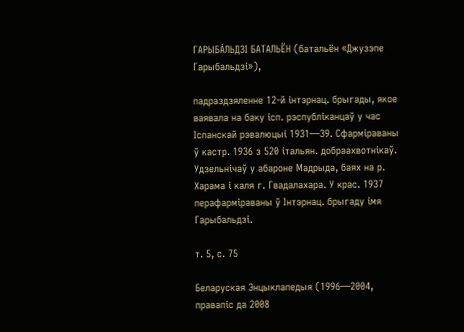ГАРЫБА́ЛЬДЗІ БАТАЛЬЁН (батальён «Джузэпе Гарыбальдзі»),

падраздзяленне 12-й інтэрнац. брыгады, якое ваявала на баку ісп. рэспубліканцаў у час Іспанскай рэвалюцыі 1931—39. Сфарміраваны ў кастр. 1936 з 520 італьян. добраахвотнікаў. Удзельнічаў у абароне Мадрыда, баях на р. Харама і каля г. Гвадалахара. У крас. 1937 перафарміраваны ў Інтэрнац. брыгаду імя Гарыбальдзі.

т. 5, с. 75

Беларуская Энцыклапедыя (1996—2004, правапіс да 2008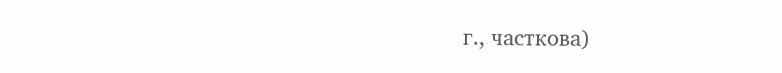г., часткова)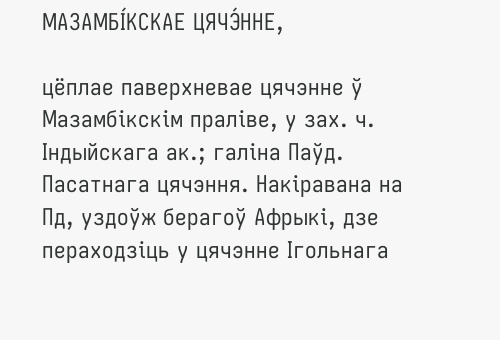МАЗАМБІ́КСКАЕ ЦЯЧЭ́ННЕ,

цёплае паверхневае цячэнне ў Мазамбікскім праліве, у зах. ч. Індыйскага ак.; галіна Паўд. Пасатнага цячэння. Накіравана на Пд, уздоўж берагоў Афрыкі, дзе пераходзіць у цячэнне Ігольнага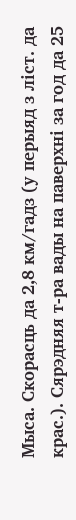Мыса. Скорасць да 2,8 км/гадз (у перыяд з ліст. да крас.). Сярэдняя т-ра вады на паверхні за год да 25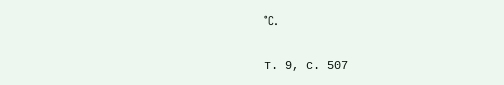°C.

т. 9, с. 507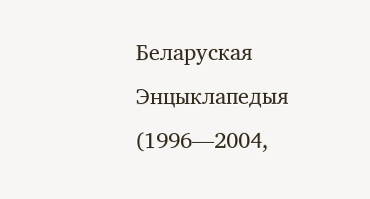Беларуская Энцыклапедыя (1996—2004,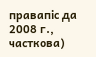правапіс да 2008 г., часткова)